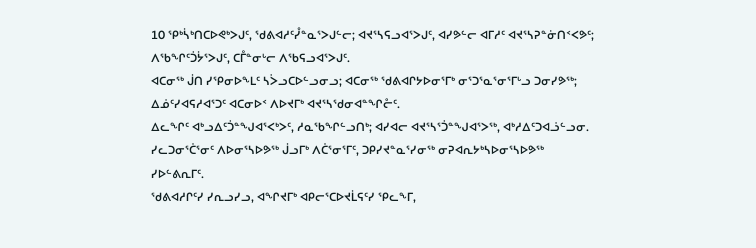10 ᕿᒃᓵᒃᑎᑕᐅᕙᒃᐳᒍᑦ, ᖁᕕᐊᓱᑦᓮᓐᓇᕐᐳᒍᓪᓕ; ᐊᔪᕐᓴᕋᓗᐊᕐᐳᒍᑦ, ᐊᓯᕗᓪᓕ ᐊᒥᓱᑦ ᐊᔪᕐᓴᕈᓐᓃᑎᑉᐸᕗᑦ; ᐱᖃᖏᑦᑑᔮᕐᐳᒍᑦ, ᑕᒤᓐᓂᒡᓕ ᐱᖃᕋᓗᐊᕐᐳᒍᑦ.
ᐊᑕᓂᖅ ᒎᑎ ᓯᕿᓂᐅᖕᒪᑦ ᓴᐴᓗᑕᐅᓪᓗᓂᓗ; ᐊᑕᓂᖅ ᖁᕕᐊᒋᔭᐅᓂᕐᒥᒃ ᓂᕐᑐᕐᓇᕐᓂᕐᒥᒡᓗ ᑐᓂᓯᕗᖅ; ᐃᓅᑦᓯᐊᕋᓱᐊᕐᑐᑦ ᐊᑕᓂᐅᑉ ᐱᐅᔪᒥᒃ ᐊᔪᕐᓴᖁᓂᐊᓐᖏᓔᑦ.
ᐃᓚᖏᑦ ᐊᒃᓗᐃᑦᑑᓐᖑᐊᕐᐸᒃᐳᑦ, ᓱᓇᖃᖏᓪᓗᑎᒃ; ᐊᓯᐊᓕ ᐊᔪᕐᓴᕐᑑᓐᖑᐊᕐᐳᖅ, ᐊᒃᓱᐃᑦᑐᐊᓘᓪᓗᓂ.
ᓯᓚᑐᓂᕐᑖᕐᓂᑦ ᐱᐅᓂᕐᓴᐅᕗᖅ ᒎᓗᒥᒃ ᐱᑖᕐᓂᕐᒥᑦ, ᑐᑭᓯᔪᓐᓇᕐᓯᓂᖅ ᓂᕈᐊᕆᔭᒃᓴᐅᓂᕐᓴᐅᕗᖅ ᓯᐅᓪᕕᕆᒥᑦ.
ᖁᕕᐊᓱᒋᑦᓯ ᓯᕆᓗᓯᓗ, ᐊᖏᔪᒥᒃ ᐊᑭᓕᕐᑕᐅᔪᒫᕋᑦᓯ ᕿᓚᖕᒥ,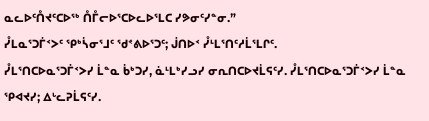ᓇᓚᐅᑦᑍᔪᑦᑕᐅᖅ ᑍᒤᓕᐅᕐᑕᐅᓚᐅᕐᒪᑕ ᓯᕗᓂᑦᓯᓐᓂ.”
ᓮᒪᓇᕐᑐᒦᑉᐳᑦ ᕿᒃᓵᓂᕐᒧᑦ ᖁᕝᕕᐅᕐᑐᑦ; ᒎᑎᐅᑉ ᓮᒻᒪᕐᑎᑦᓱᒫᕐᒪᒋᑦ.
ᓮᒪᕐᑎᑕᐅᓇᕐᑐᒦᑉᐳᓯ ᒫᓐᓇ ᑳᒃᑐᓯ, ᓈᒻᒪᒃᓯᓗᓯ ᓂᕆᑎᑕᐅᔪᒫᕋᑦᓯ. ᓮᒪᕐᑎᑕᐅᓇᕐᑐᒦᑉᐳᓯ ᒫᓐᓇ ᕿᐊᔪᓯ; ᐃᒡᓚᕈᒫᕋᑦᓯ.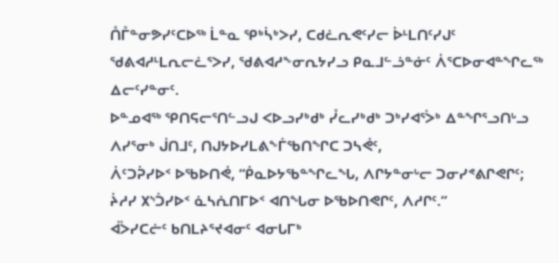ᑍᒤᓐᓂᕗᓯᑦᑕᐅᖅ ᒫᓐᓇ ᕿᒃᓵᒃᐳᓯ, ᑕᑯᓛᕆᕙᑦᓯᓕ ᐆᒻᒪᑎᑦᓯᒍᑦ ᖁᕕᐊᓱᒻᒪᕆᓕᓛᕐᐳᓯ, ᖁᕕᐊᓱᖕᓂᕆᔭᓯᓗ ᑭᓇᒧᓪᓘᓐᓃᑦ ᐲᕐᑕᐅᓂᐊᓐᖏᓚᖅ ᐃᓕᑦᓯᓐᓂᑦ.
ᐅᓐᓄᐊᖅ ᕿᑎᕋᓕᕐᑎᓪᓗᒍ ᐸᐅᓗᓯᒃᑯᒃ ᓮᓚᓯᒃᑯᒃ ᑐᒃᓯᐊᕐᐴᒃ ᐃᓐᖏᕐᓗᑎᒡᓗ ᐱᓯᕐᓂᒃ ᒎᑎᒧᑦ, ᑎᒍᔭᐅᓯᒪᕕᖕᒦᖃᑎᖏᑕ ᑐᓴᕚᑦ,
ᐲᑦᑐᕉᓯᐅᑉ ᐅᖃᐅᑎᕚ, “ᑮᓇᐅᔭᖃᓐᖏᓚᖓ, ᐱᒋᔭᓐᓂᒡᓕ ᑐᓂᓯᕝᕕᒋᕙᒋᑦ; ᔩᓱᓯ ᙭ᔅᑑᓯᐅᑉ ᓈᓴᕇᑎᒥᐅᑉ ᐊᑎᖓᓂ ᐅᖃᐅᑎᕙᒋᑦ, ᐱᓱᒋᑦ.”
ᐋᐴᓯᑕᓖᑦ ᑲᑎᒪᔨᕐᔪᐊᓂᑦ ᐊᓂᒐᒥᒃ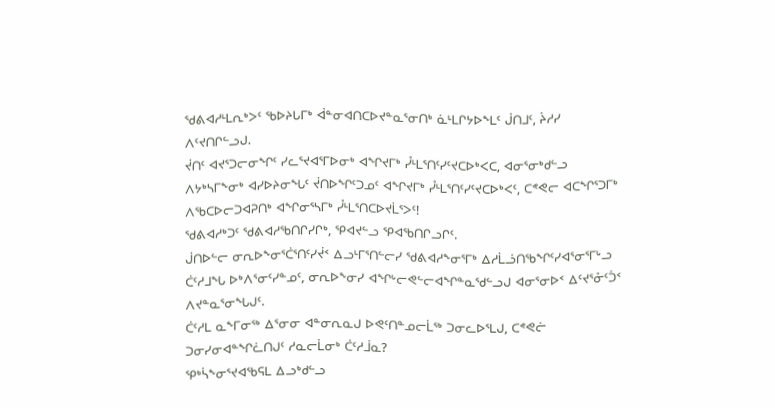ᖁᕕᐊᓱᒻᒪᕆᒃᐳᑦ ᖃᐅᔨᒐᒥᒃ ᐋᓐᓂᐊᑎᑕᐅᔪᓐᓇᕐᓂᑎᒃ ᓈᒻᒪᒋᔭᐅᖕᒪᑦ ᒎᑎᒧᑦ, ᔩᓱᓯ ᐱᑦᔪᑎᒋᓪᓗᒍ.
ᔫᑎᑦ ᐊᔪᕐᑐᓕᓂᖏᑦ ᓯᓚᕐᔪᐊᕐᒥᐅᓂᒃ ᐊᖏᔪᒥᒃ ᓮᒻᒪᕐᑎᑦᓯᑦᔪᑕᐅᒃᐸᑕ, ᐊᓂᕐᓂᒃᑯᓪᓗ ᐱᔭᒃᓴᒥᖕᓂᒃ ᐊᓯᐅᔨᓂᖓᑦ ᔫᑎᐅᖏᑦᑐᓄᑦ ᐊᖏᔪᒥᒃ ᓮᒻᒪᕐᑎᑦᓯᑦᔪᑕᐅᒃᐸᑦ, ᑕᕝᕙᓕ ᐊᑕᖏᕐᑐᒥᒃ ᐱᖃᑕᐅᓕᑐᐊᕈᑎᒃ ᐊᖏᓂᕐᓴᒥᒃ ᓮᒻᒪᕐᑎᑕᐅᔪᒫᕐᐳᑦ!
ᖁᕕᐊᓱᒃᑐᑦ ᖁᕕᐊᓱᖃᑎᒋᓯᒋᒃ, ᕿᐊᔪᓪᓗ ᕿᐊᖃᑎᒋᓗᒋᑦ.
ᒎᑎᐅᓪᓕ ᓂᕆᐅᖕᓂᕐᑖᕐᑎᑦᓯᔫᑉ ᐃᓗᒻᒥᕐᑎᓪᓕᓯ ᖁᕕᐊᓱᖕᓂᕐᒥᒃ ᐃᓱᒫᓘᑎᖃᖏᑦᓯᐊᕐᓂᕐᒥᒡᓗ ᑖᑦᓱᒧᖓ ᐅᒃᐱᕐᓂᑦᓯᓐᓄᑦ, ᓂᕆᐅᖕᓂᓯ ᐊᖏᒡᓕᕙᓪᓕᐊᖏᓐᓇᖁᓪᓗᒍ ᐊᓂᕐᓂᐅᑉ ᐃᑦᔪᕐᓁᑦᑑᑉ ᐱᔪᓐᓇᕐᓂᖓᒍᑦ.
ᑖᑦᓱᒪ ᓇᖕᒥᓂᖅ ᐃᕐᓂᓂ ᐊᓐᓂᕆᓇᒍ ᐅᕙᑦᑎᓐᓄᓕᒫᖅ ᑐᓂᓚᐅᕐᒪᒍ, ᑕᕝᕙᓖ ᑐᓂᓯᓂᐊᓐᖏᓛᑎᒍᑦ ᓱᓇᓕᒫᓂᒃ ᑖᑦᓱᒨᓇ?
ᕿᒃᓵᖕᓂᕐᔪᐊᖃᕋᒪ ᐃᓗᒃᑯᓪᓗ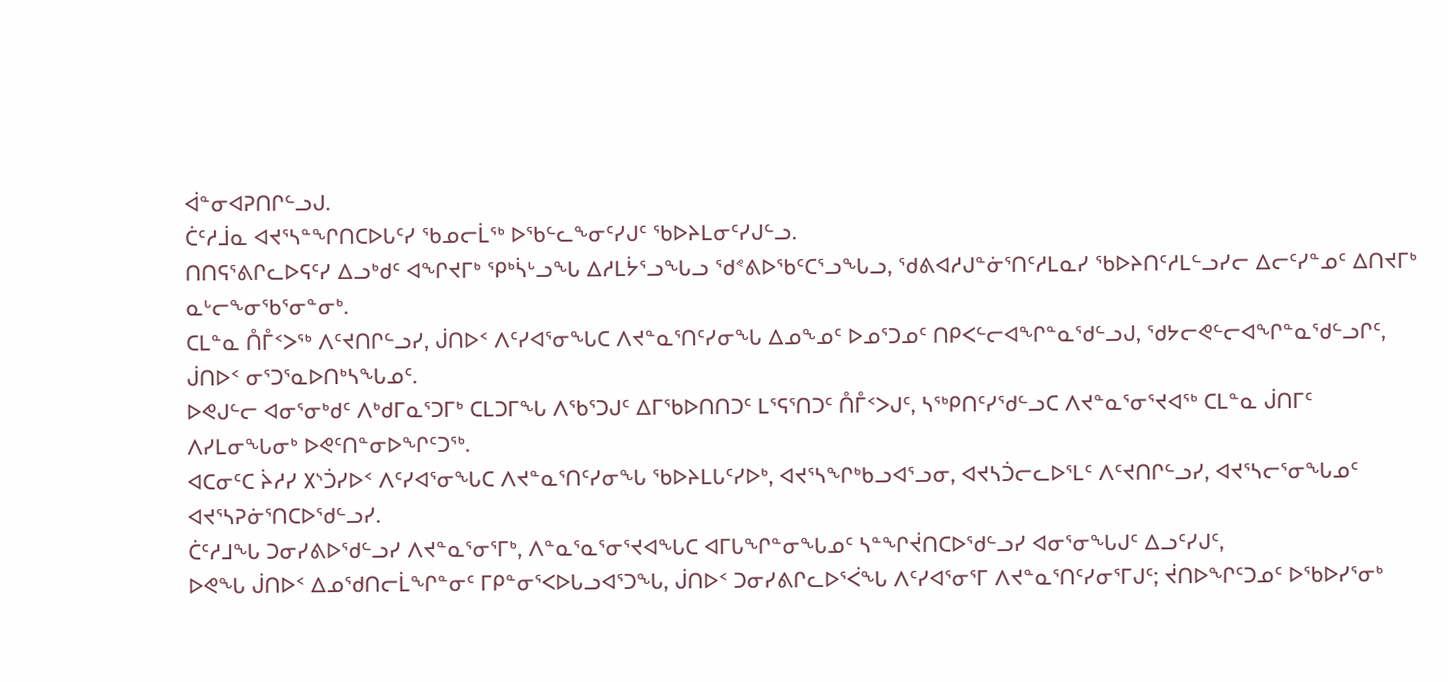ᐋᓐᓂᐊᕈᑎᒋᓪᓗᒍ.
ᑖᑦᓱᒨᓇ ᐊᔪᕐᓴᓐᖏᑎᑕᐅᒐᑦᓯ ᖃᓄᓕᒫᖅ ᐅᖃᓪᓚᖕᓂᑦᓯᒍᑦ ᖃᐅᔨᒪᓂᑦᓯᒍᓪᓗ.
ᑎᑎᕋᕐᕕᒋᓚᐅᕋᑦᓯ ᐃᓗᒃᑯᑦ ᐊᖏᔪᒥᒃ ᕿᒃᓵᒡᓗᖓ ᐃᓱᒪᔮᕐᓗᖓᓗ ᖁᕝᕕᐅᖃᑦᑕᕐᓗᖓᓗ, ᖁᕕᐊᓱᒍᓐᓃᕐᑎᑦᓱᒪᓇᓯ ᖃᐅᔨᑎᑦᓱᒪᓪᓗᓯᓕ ᐃᓕᑦᓯᓐᓄᑦ ᐃᑎᔪᒥᒃ ᓇᒡᓕᖕᓂᖃᕐᓂᓐᓂᒃ.
ᑕᒪᓐᓇ ᑍᒤᑉᐳᖅ ᐱᑦᔪᑎᒋᓪᓗᓯ, ᒎᑎᐅᑉ ᐱᑦᓯᐊᕐᓂᖓᑕ ᐱᔪᓐᓇᕐᑎᑦᓯᓂᖓ ᐃᓄᖕᓄᑦ ᐅᓄᕐᑐᓄᑦ ᑎᑭᐸᓪᓕᐊᖏᓐᓇᖁᓪᓗᒍ, ᖁᔭᓕᕙᓪᓕᐊᖏᓐᓇᖁᓪᓗᒋᑦ, ᒎᑎᐅᑉ ᓂᕐᑐᕐᓇᐅᑎᒃᓴᖓᓄᑦ.
ᐅᕙᒍᓪᓕ ᐊᓂᕐᓂᒃᑯᑦ ᐱᒃᑯᒥᓇᕐᑐᒥᒃ ᑕᒪᑐᒥᖓ ᐱᖃᕐᑐᒍᑦ ᐃᒥᖃᐅᑎᑎᑐᑦ ᒪᕐᕋᕐᑎᑐᑦ ᑍᒤᑉᐳᒍᑦ, ᓴᖅᑭᑎᑦᓯᖁᓪᓗᑕ ᐱᔪᓐᓇᕐᓂᕐᔪᐊᖅ ᑕᒪᓐᓇ ᒎᑎᒥᑦ ᐱᓯᒪᓂᖓᓂᒃ ᐅᕙᑦᑎᓐᓂᐅᖏᑦᑐᖅ.
ᐊᑕᓂᑦᑕ ᔩᓱᓯ ᙭ᔅᑑᓯᐅᑉ ᐱᑦᓯᐊᕐᓂᖓᑕ ᐱᔪᓐᓇᕐᑎᑦᓯᓂᖓ ᖃᐅᔨᒪᒐᑦᓯᐅᒃ, ᐊᔪᕐᓴᖏᒃᑲᓗᐊᕐᓗᓂ, ᐊᔪᓴᑑᓕᓚᐅᕐᒪᑦ ᐱᑦᔪᑎᒋᓪᓗᓯ, ᐊᔪᕐᓴᓕᕐᓂᖓᓄᑦ ᐊᔪᕐᓴᕈᓃᕐᑎᑕᐅᖁᓪᓗᓯ.
ᑖᑦᓱᒧᖓ ᑐᓂᓯᕕᐅᖁᓪᓗᓯ ᐱᔪᓐᓇᕐᓂᕐᒥᒃ, ᐱᓐᓇᕐᓇᕐᓂᕐᔪᐊᖓᑕ ᐊᒥᒐᖏᓐᓂᖓᓄᑦ ᓴᓐᖏᔫᑎᑕᐅᖁᓪᓗᓯ ᐊᓂᕐᓂᖓᒍᑦ ᐃᓗᑦᓯᒍᑦ,
ᐅᕙᖓ ᒎᑎᐅᑉ ᐃᓄᖁᑎᓕᒫᖏᓐᓂᑦ ᒥᑭᓐᓂᕐᐸᐅᒐᓗᐊᕐᑐᖓ, ᒎᑎᐅᑉ ᑐᓂᓯᕕᒋᓚᐅᕐᐹᖓ ᐱᑦᓯᐊᕐᓂᕐᒥ ᐱᔪᓐᓇᕐᑎᑦᓯᓂᕐᒥᒍᑦ; ᔫᑎᐅᖏᑦᑐᓄᑦ ᐅᖃᐅᓯᕐᓂᒃ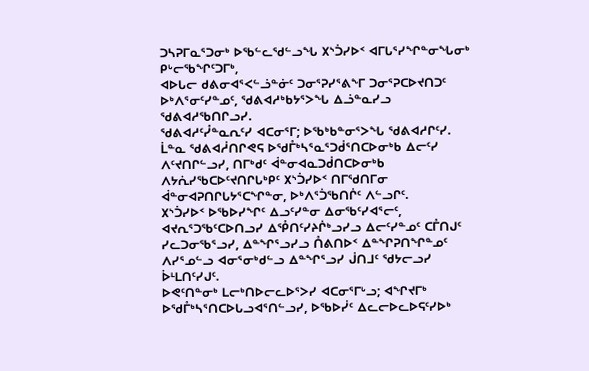ᑐᓴᕈᒥᓇᕐᑐᓂᒃ ᐅᖃᓪᓚᖁᓪᓗᖓ ᙭ᔅᑑᓯᐅᑉ ᐊᒥᒐᕐᓯᖏᓐᓂᖓᓂᒃ ᑭᒡᓕᖃᖏᑦᑐᒥᒃ,
ᐊᐅᒐᓕ ᑯᕕᓂᐊᕐᐸᓪᓘᓐᓃᑦ ᑐᓂᕐᕈᓯᕐᕕᖕᒥ ᑐᓂᕐᕈᑕᐅᔪᑎᑐᑦ ᐅᒃᐱᕐᓂᑦᓯᓐᓄᑦ, ᖁᕕᐊᓱᒃᑲᔭᕐᐳᖓ ᐃᓘᓐᓇᓯᓗ ᖁᕕᐊᓱᖃᑎᒋᓗᓯ.
ᖁᕕᐊᓱᑦᓮᓐᓇᕆᑦᓯ ᐊᑕᓂᕐᒥ; ᐅᖃᒃᑲᓐᓂᕐᐳᖓ ᖁᕕᐊᓱᒋᑦᓯ.
ᒫᓐᓇ ᖁᕕᐊᓲᑎᒋᕙᕋ ᐅᖁᒤᒃᓴᕐᓇᕐᑐᑰᕐᑎᑕᐅᓂᒃᑲ ᐃᓕᑦᓯ ᐱᑦᔪᑎᒋᓪᓗᓯ, ᑎᒥᒃᑯᑦ ᐋᓐᓂᐊᓇᑐᑰᑎᑕᐅᓂᒃᑲ ᐱᔭᕇᓯᖃᑕᐅᑦᔪᑎᒋᒐᒃᑭᑦ ᙭ᔅᑑᓯᐅᑉ ᑎᒥᖁᑎᒥᓂ ᐋᓐᓂᐊᕈᑎᒋᒐᔭᕐᑕᖏᓐᓂ, ᐅᒃᐱᕐᑑᖃᑎᒌᑦ ᐱᓪᓗᒋᑦ.
᙭ᔅᑑᓯᐅᑉ ᐅᖃᐅᓯᖏᑦ ᐃᓗᑦᓯᓐᓂ ᐃᓂᖃᑦᓯᐊᕐᓕᑦ, ᐊᔪᕆᕐᑐᖃᑦᑕᐅᑎᓗᓯ ᐃᕾᑎᑦᓯᔨᒌᒃᓗᓯᓗ ᐃᓕᑦᓯᓐᓄᑦ ᑕᒤᑎᒍᑦ ᓯᓚᑐᓂᖃᕐᓗᓯ, ᐃᓐᖏᕐᓗᓯᓗ ᑍᕕᑎᐅᑉ ᐃᓐᖏᕈᑎᖏᓐᓄᑦ ᐱᓯᕐᓄᓪᓗ ᐊᓂᕐᓂᒃᑯᓪᓗ ᐃᓐᖏᕐᓗᓯ ᒎᑎᒧᑦ ᖁᔭᓕᓗᓯ ᐆᒻᒪᑎᑦᓯᒍᑦ.
ᐅᕙᑦᑎᓐᓂᒃ ᒪᓕᒃᑎᐅᓕᓚᐅᕐᐳᓯ ᐊᑕᓂᕐᒥᒡᓗ; ᐊᖏᔪᒥᒃ ᐅᖁᒤᒃᓴᕐᑎᑕᐅᒐᓗᐊᕐᑎᓪᓗᓯ, ᐅᖃᐅᓰᑦ ᐃᓚᓕᐅᓚᐅᕋᑦᓯᐅᒃ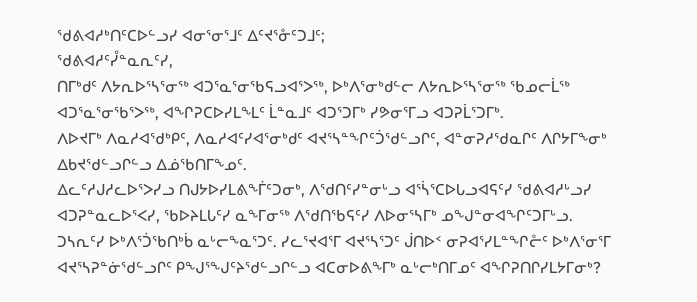ᖁᕕᐊᓱᒃᑎᑦᑕᐅᓪᓗᓯ ᐊᓂᕐᓂᕐᒧᑦ ᐃᑦᔪᕐᓁᑦᑐᒧᑦ;
ᖁᕕᐊᓱᑦᓮᓐᓇᕆᑦᓯ,
ᑎᒥᒃᑯᑦ ᐱᔭᕆᐅᕐᓴᕐᓂᖅ ᐊᑐᕐᓇᕐᓂᖃᕋᓗᐊᕐᐳᖅ, ᐅᒃᐱᕐᓂᒃᑯᓪᓕ ᐱᔭᕆᐅᕐᓴᕐᓂᖅ ᖃᓄᓕᒫᖅ ᐊᑐᕐᓇᕐᓂᖃᕐᐳᖅ, ᐊᖏᕈᑕᐅᓯᒪᖕᒪᑦ ᒫᓐᓇᒧᑦ ᐊᑐᕐᑐᒥᒃ ᓯᕗᓂᕐᒥᓗ ᐊᑐᕈᒫᕐᑐᒥᒃ.
ᐱᐅᔪᒥᒃ ᐱᓇᓱᐊᖁᒃᑭᑦ, ᐱᓇᓱᐊᑦᓯᐊᕐᓂᒃᑯᑦ ᐊᔪᕐᓴᓐᖏᑦᑑᖁᓪᓗᒋᑦ, ᐊᓐᓂᕈᓱᖁᓇᒋᑦ ᐱᒋᔭᒥᖕᓂᒃ ᐃᑲᔪᖁᓪᓗᒋᓪᓗ ᐃᓅᖃᑎᒥᖕᓄᑦ.
ᐃᓚᑦᓱᒍᓱᓚᐅᕐᐳᓯᓗ ᑎᒍᔭᐅᓯᒪᕕᖕᒦᑦᑐᓂᒃ, ᐱᖁᑎᑦᓯᓐᓂᒡᓗ ᐊᕐᓵᕐᑕᐅᒐᓗᐊᕋᑦᓯ ᖁᕕᐊᓱᒡᓗᓯ ᐊᑐᕈᓐᓇᓚᐅᕐᐸᓯ, ᖃᐅᔨᒪᒐᑦᓯ ᓇᖕᒥᓂᖅ ᐱᖁᑎᖃᕋᑦᓯ ᐱᐅᓂᕐᓴᒥᒃ ᓄᖑᓐᓂᐊᖏᑦᑐᒥᒡᓗ.
ᑐᓴᕆᑦᓯ ᐅᒃᐱᕐᑑᖃᑎᒃᑳ ᓇᒡᓕᖕᓇᕐᑐᑦ. ᓯᓚᕐᔪᐊᕐᒥ ᐊᔪᕐᓴᕐᑐᑦ ᒎᑎᐅᑉ ᓂᕈᐊᕐᓯᒪᓐᖏᓔᑦ ᐅᒃᐱᕐᓂᕐᒥ ᐊᔪᕐᓴᕈᓐᓃᖁᓪᓗᒋᑦ ᑭᖑᕐᖑᑦᔨᖁᓪᓗᒋᓪᓗ ᐊᑕᓂᐅᕕᖕᒥᒃ ᓇᒡᓕᒃᑎᒥᓄᑦ ᐊᖏᕈᑎᒋᓯᒪᔭᒥᓂᒃ?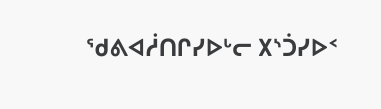ᖁᕕᐊᓲᑎᒋᓯᐅᒡᓕ ᙭ᔅᑑᓯᐅᑉ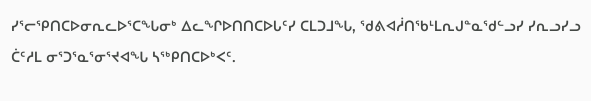ᓯᕐᓕᕿᑎᑕᐅᓂᕆᓚᐅᕐᑕᖓᓂᒃ ᐃᓚᖏᐅᑎᑎᑕᐅᒐᑦᓯ ᑕᒪᑐᒧᖓ, ᖁᕕᐊᓲᑎᖃᒻᒪᕆᒍᓐᓇᖁᓪᓗᓯ ᓯᕆᓗᓯᓗ ᑖᑦᓱᒪ ᓂᕐᑐᕐᓇᕐᓂᕐᔪᐊᖓ ᓴᖅᑭᑎᑕᐅᒃᐸᑦ.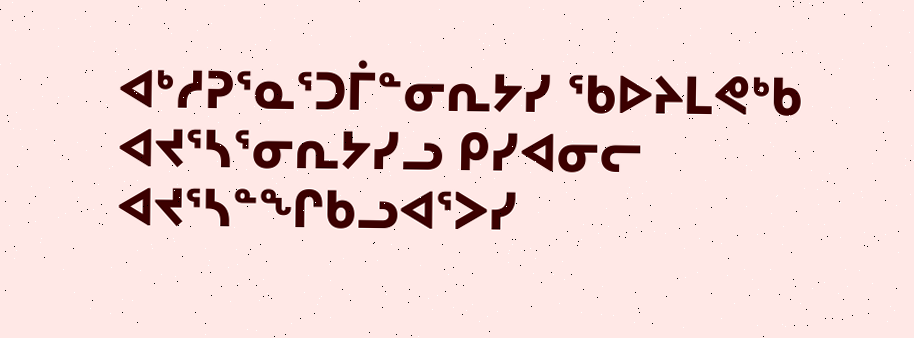ᐊᒃᓱᕈᕐᓇᕐᑐᒦᓐᓂᕆᔭᓯ ᖃᐅᔨᒪᕙᒃᑲ ᐊᔪᕐᓴᕐᓂᕆᔭᓯᓗ ᑭᓯᐊᓂᓕ ᐊᔪᕐᓴᓐᖏᑲᓗᐊᕐᐳᓯ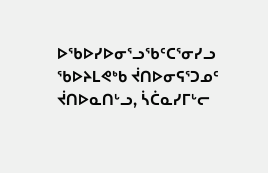ᐅᖃᐅᓯᐅᓂᕐᓗᖃᑦᑕᕐᓂᓯᓗ ᖃᐅᔨᒪᕙᒃᑲ ᔫᑎᐅᓂᕋᕐᑐᓄᑦ ᔫᑎᐅᓇᑎᒡᓗ, ᓵᑖᓇᓯᒥᒡᓕ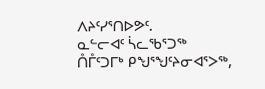ᐱᔨᑦᓯᕐᑎᐅᕗᑦ.
ᓇᓪᓕᐊᑦ ᓵᓚᖃᕐᑐᖅ ᑍᒤᑦᑐᒥᒃ ᑭᖑᕐᖑᑦᔨᓂᐊᕐᐳᖅ,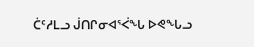ᑖᑦᓱᒪᓗ ᒎᑎᒋᓂᐊᕐᐹᖓ ᐅᕙᖓᓗ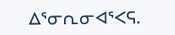ᐃᕐᓂᕆᓂᐊᕐᐸᕋ.